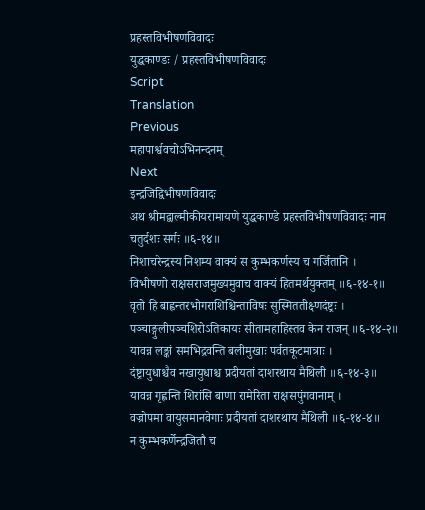प्रहस्तविभीषणविवादः
युद्धकाण्डः / प्रहस्तविभीषणविवादः
Script
Translation
Previous
महापार्श्ववचोऽभिनन्दनम्
Next
इन्द्रजिद्विभीषणविवादः
अथ श्रीमद्वाल्मीकीयरामायणे युद्धकाण्डे प्रहस्तविभीषणविवादः नाम चतुर्दशः सर्गः ॥६-१४॥
निशाचरेन्द्रस्य निशम्य वाक्यं स कुम्भकर्णस्य च गर्जितानि ।
विभीषणो राक्षसराजमुख्यमुवाच वाक्यं हितमर्थयुक्तम् ॥६-१४-१॥
वृतो हि बाह्वन्तरभोगराशिश्चिन्ताविषः सुस्मिततीक्ष्णदंष्ट्रः ।
पञ्चाङ्गुलीपञ्चशिरोऽतिकायः सीतामहाहिस्तव केन राजन् ॥६-१४-२॥
यावन्न लङ्कां समभिद्रवन्ति बलीमुखाः पर्वतकूटमात्राः ।
दंष्ट्रायुधाश्चैव नखायुधाश्च प्रदीयतां दाशरथाय मैथिली ॥६-१४-३॥
यावन्न गृह्णन्ति शिरांसि बाणा रामेरिता राक्षसपुंगवानाम् ।
वज्रोपमा वायुसमानवेगाः प्रदीयतां दाशरथाय मैथिली ॥६-१४-४॥
न कुम्भकर्णेन्द्रजितौ च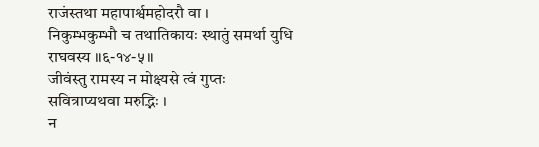राजंस्तथा महापार्श्वमहोदरौ वा ।
निकुम्भकुम्भौ च तथातिकायः स्थातुं समर्था युधि राघवस्य ॥६-१४-५॥
जीवंस्तु रामस्य न मोक्ष्यसे त्वं गुप्तः सवित्राप्यथवा मरुद्भिः ।
न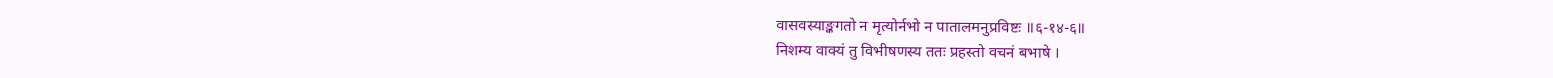वासवस्याङ्कगतो न मृत्योर्नभो न पातालमनुप्रविष्टः ॥६-१४-६॥
निशम्य वाक्यं तु विभीषणस्य ततः प्रहस्तो वचनं बभाषे ।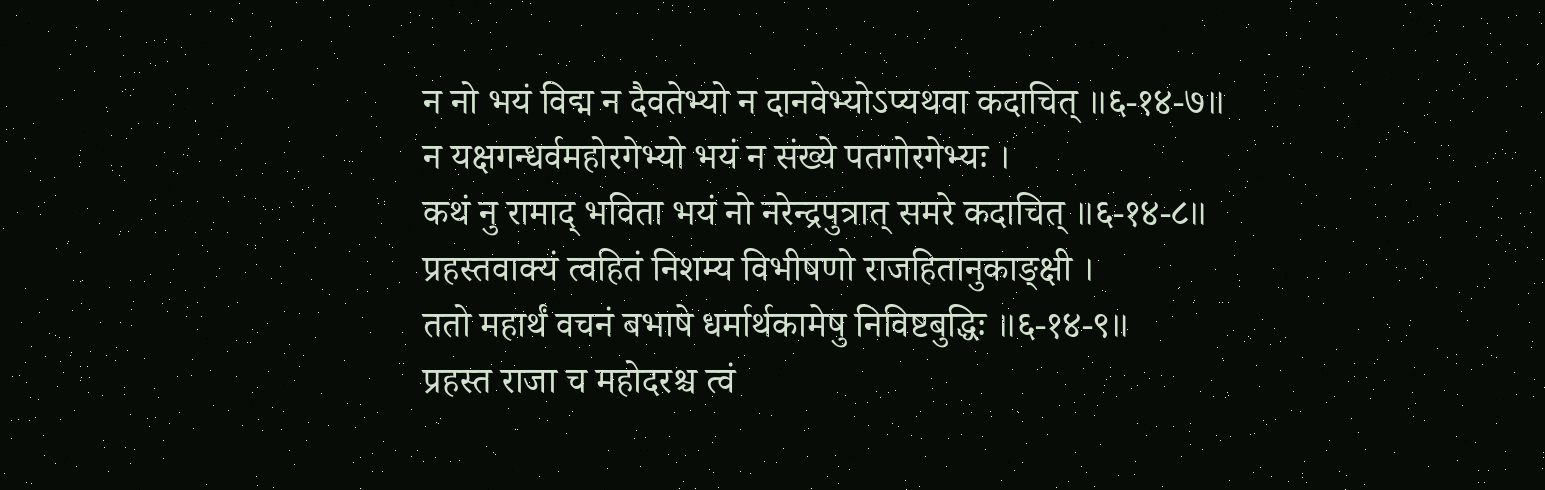न नो भयं विद्म न दैवतेभ्यो न दानवेभ्योऽप्यथवा कदाचित् ॥६-१४-७॥
न यक्षगन्धर्वमहोरगेभ्यो भयं न संख्ये पतगोरगेभ्यः ।
कथं नु रामाद् भविता भयं नो नरेन्द्रपुत्रात् समरे कदाचित् ॥६-१४-८॥
प्रहस्तवाक्यं त्वहितं निशम्य विभीषणो राजहितानुकाङ्क्षी ।
ततो महार्थं वचनं बभाषे धर्मार्थकामेषु निविष्टबुद्धिः ॥६-१४-९॥
प्रहस्त राजा च महोदरश्च त्वं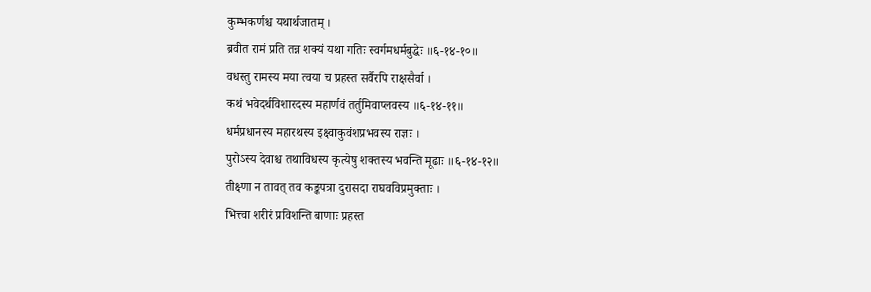कुम्भकर्णश्च यथार्थजातम् ।
ब्रवीत रामं प्रति तन्न शक्यं यथा गतिः स्वर्गमधर्मबुद्धेः ॥६-१४-१०॥
वधस्तु रामस्य मया त्वया च प्रहस्त सर्वैरपि राक्षसैर्वा ।
कथं भवेदर्थविशारदस्य महार्णवं तर्तुमिवाप्लवस्य ॥६-१४-११॥
धर्मप्रधानस्य महारथस्य इक्ष्वाकुवंशप्रभवस्य राज्ञः ।
पुरोऽस्य देवाश्च तथाविधस्य कृत्येषु शक्तस्य भवन्ति मूढाः ॥६-१४-१२॥
तीक्ष्णा न तावत् तव कङ्कपत्रा दुरासदा राघवविप्रमुक्ताः ।
भित्त्वा शरीरं प्रविशन्ति बाणाः प्रहस्त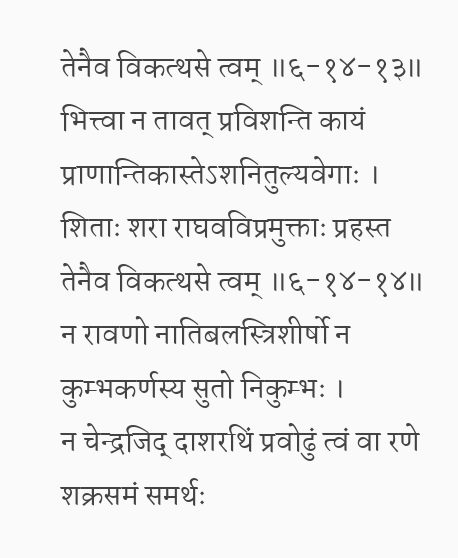तेनैव विकत्थसे त्वम् ॥६-१४-१३॥
भित्त्वा न तावत् प्रविशन्ति कायं प्राणान्तिकास्तेऽशनितुल्यवेगाः ।
शिताः शरा राघवविप्रमुक्ताः प्रहस्त तेनैव विकत्थसे त्वम् ॥६-१४-१४॥
न रावणो नातिबलस्त्रिशीर्षो न कुम्भकर्णस्य सुतो निकुम्भः ।
न चेन्द्रजिद् दाशरथिं प्रवोढुं त्वं वा रणे शक्रसमं समर्थः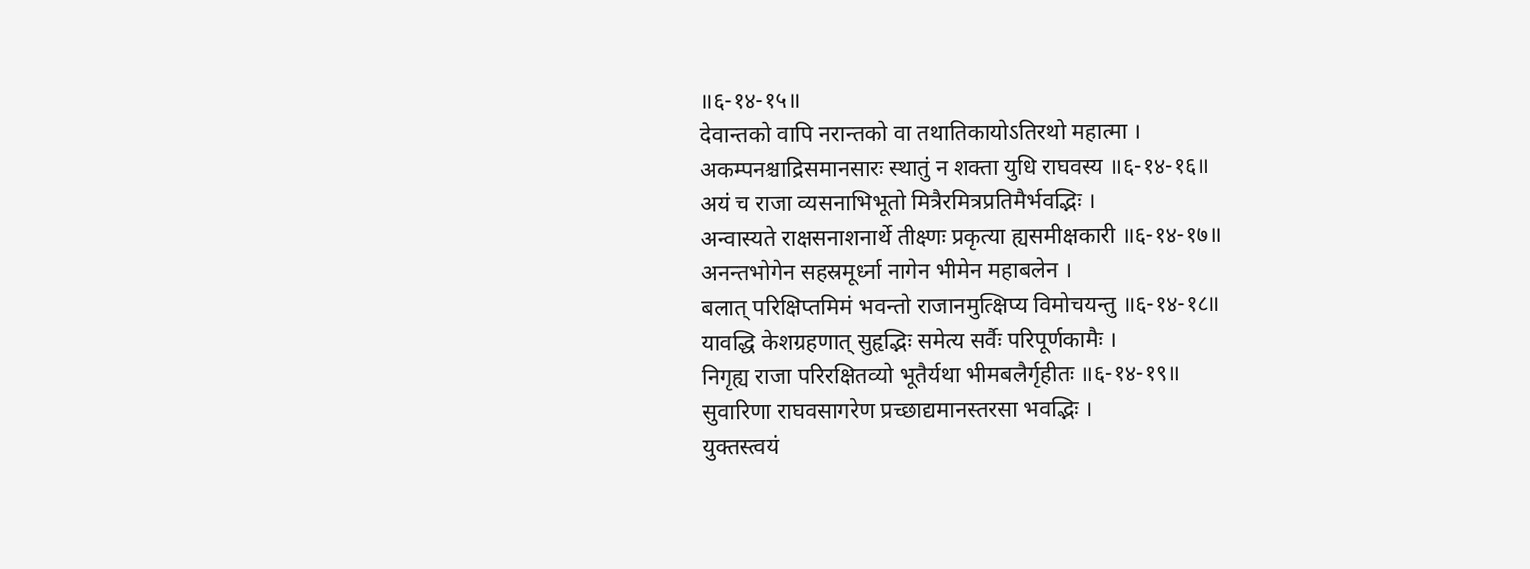॥६-१४-१५॥
देवान्तको वापि नरान्तको वा तथातिकायोऽतिरथो महात्मा ।
अकम्पनश्चाद्रिसमानसारः स्थातुं न शक्ता युधि राघवस्य ॥६-१४-१६॥
अयं च राजा व्यसनाभिभूतो मित्रैरमित्रप्रतिमैर्भवद्भिः ।
अन्वास्यते राक्षसनाशनार्थे तीक्ष्णः प्रकृत्या ह्यसमीक्षकारी ॥६-१४-१७॥
अनन्तभोगेन सहस्रमूर्ध्ना नागेन भीमेन महाबलेन ।
बलात् परिक्षिप्तमिमं भवन्तो राजानमुत्क्षिप्य विमोचयन्तु ॥६-१४-१८॥
यावद्धि केशग्रहणात् सुहृद्भिः समेत्य सर्वैः परिपूर्णकामैः ।
निगृह्य राजा परिरक्षितव्यो भूतैर्यथा भीमबलैर्गृहीतः ॥६-१४-१९॥
सुवारिणा राघवसागरेण प्रच्छाद्यमानस्तरसा भवद्भिः ।
युक्तस्त्वयं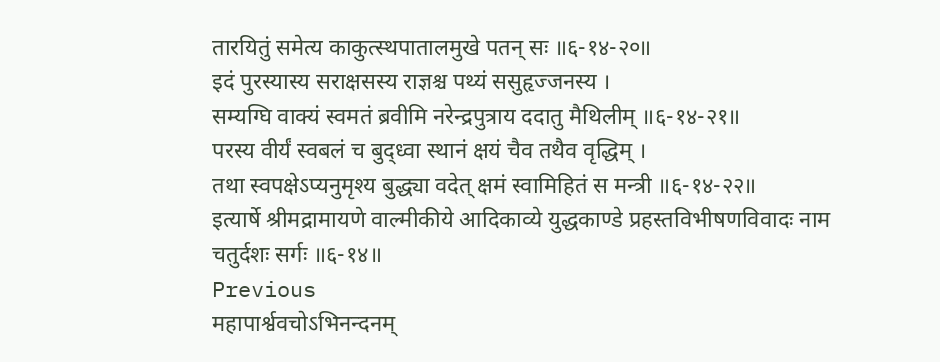तारयितुं समेत्य काकुत्स्थपातालमुखे पतन् सः ॥६-१४-२०॥
इदं पुरस्यास्य सराक्षसस्य राज्ञश्च पथ्यं ससुहृज्जनस्य ।
सम्यग्घि वाक्यं स्वमतं ब्रवीमि नरेन्द्रपुत्राय ददातु मैथिलीम् ॥६-१४-२१॥
परस्य वीर्यं स्वबलं च बुद्ध्वा स्थानं क्षयं चैव तथैव वृद्धिम् ।
तथा स्वपक्षेऽप्यनुमृश्य बुद्ध्या वदेत् क्षमं स्वामिहितं स मन्त्री ॥६-१४-२२॥
इत्यार्षे श्रीमद्रामायणे वाल्मीकीये आदिकाव्ये युद्धकाण्डे प्रहस्तविभीषणविवादः नाम चतुर्दशः सर्गः ॥६-१४॥
Previous
महापार्श्ववचोऽभिनन्दनम्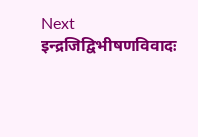Next
इन्द्रजिद्विभीषणविवादः